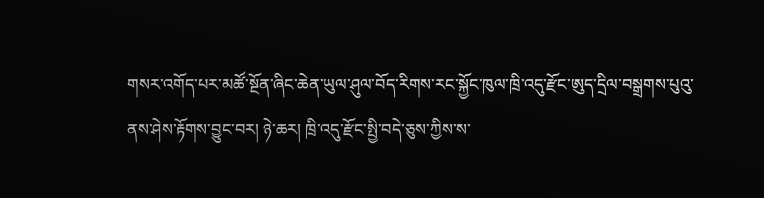གསར་འགོད་པར་མཚོ་སྔོན་ཞིང་ཆེན་ཡུལ་ཤུལ་བོད་རིགས་རང་སྐྱོང་ཁུལ་ཁྲི་འདུ་རྫོང་ཨུད་དྲིལ་བསྒྲགས་པུའུ་ནས་ཤེས་རྟོགས་བྱུང་བར། ཉེ་ཆར། ཁྲི་འདུ་རྫོང་སྤྱི་བདེ་ཅུས་ཀྱིས་ས་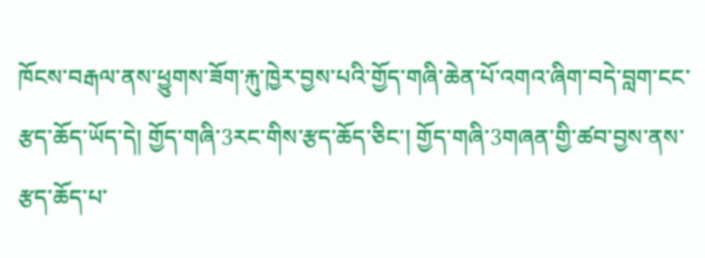ཁོངས་བརྒལ་ནས་ཕྱུགས་ཟོག་རྐུ་ཁྱེར་བྱས་པའི་གྱོད་གཞི་ཆེན་པོ་འགའ་ཞིག་བདེ་བླག་ངང་རྩད་ཆོད་ཡོད་དེ། གྱོད་གཞི་3རང་གིས་རྩད་ཆོད་ཅིང་། གྱོད་གཞི་3གཞན་གྱི་ཚབ་བྱས་ནས་རྩད་ཆོད་པ་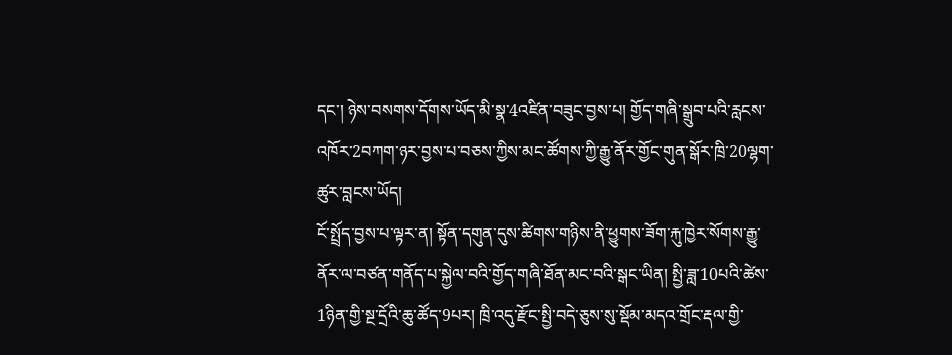དང་། ཉེས་བསགས་དོགས་ཡོད་མི་སྣ་4འཛིན་བཟུང་བྱས་པ། གྱོད་གཞི་སྒྲུབ་པའི་རླངས་འཁོར་2བཀག་ཉར་བྱས་པ་བཅས་ཀྱིས་མང་ཚོགས་ཀྱི་རྒྱུ་ནོར་གྱོང་གུན་སྒོར་ཁྲི་20ལྷག་ཚུར་བླངས་ཡོད།
ངོ་སྤྲོད་བྱས་པ་ལྟར་ན། སྟོན་དགུན་དུས་ཚིགས་གཉིས་ནི་ཕྱུགས་ཟོག་རྐུ་ཁྱེར་སོགས་རྒྱུ་ནོར་ལ་བཙན་གནོད་པ་སྐྱེལ་བའི་གྱོད་གཞི་ཐོན་མང་བའི་སྒང་ཡིན། སྤྱི་ཟླ་10པའི་ཚེས་1ཉིན་གྱི་སྔ་དྲོའི་ཆུ་ཚོད་9པར། ཁྲི་འདུ་རྫོང་སྤྱི་བདེ་ཅུས་སུ་སྡོམ་མདའ་གྲོང་རྡལ་གྱི་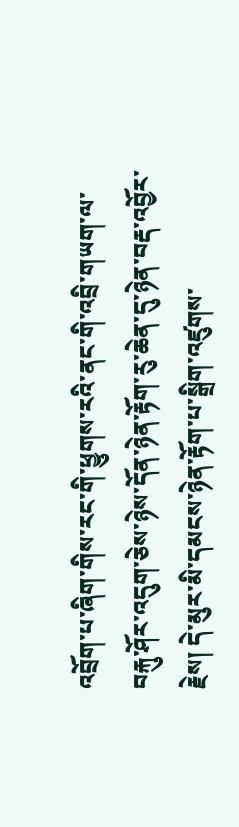འབྲོག་པ་ཞིག་གིས་རང་གི་ཕྱུགས་རའི་ནང་གི་འབྲི་གཡག་ལ་བརྐུ་ཤོར་འདུག་ཅེས་ཉེས་དོན་ཉེན་རྟོག་རུ་ཆེན་དུ་ཉེན་བརྡ་འབྱོར་རྗེས། དེ་མུར་མི་དམངས་ཉེན་རྟོག་པ་སྒྲིག་འཛུགས་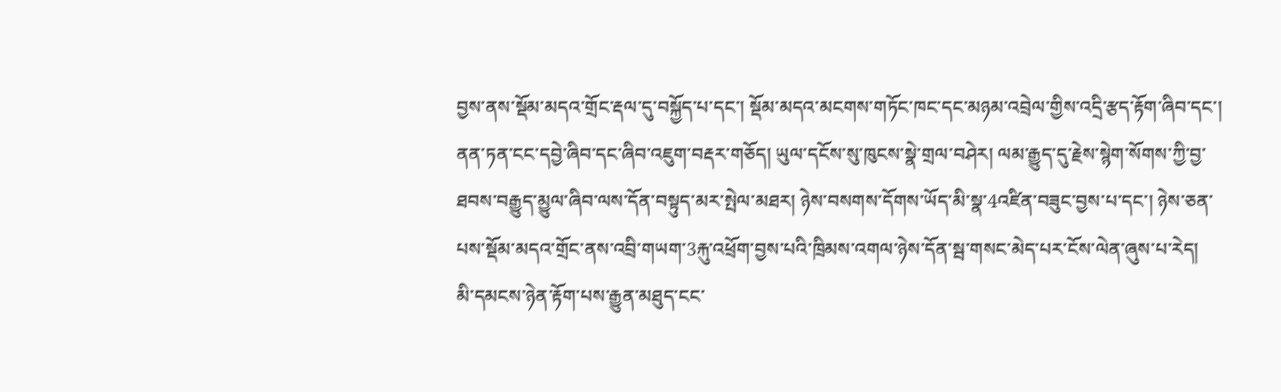བྱས་ནས་སྡོམ་མདའ་གྲོང་རྡལ་དུ་བསྐྱོད་པ་དང་། སྡོམ་མདའ་མངགས་གཏོང་ཁང་དང་མཉམ་འབྲེལ་གྱིས་འདྲི་རྩད་རྟོག་ཞིབ་དང་། ནན་ཏན་ངང་དབྱེ་ཞིབ་དང་ཞིབ་འཇུག་བརྡར་གཅོད། ཡུལ་དངོས་སུ་ཁུངས་སྣེ་གྲལ་བཤེར། ལམ་རྒྱུད་དུ་རྗེས་སྙེག་སོགས་ཀྱི་བྱ་ཐབས་བརྒྱུད་མྱུལ་ཞིབ་ལས་དོན་བསྟུད་མར་སྤེལ་མཐར། ཉེས་བསགས་དོགས་ཡོད་མི་སྣ་4འཛིན་བཟུང་བྱས་པ་དང་། ཉེས་ཅན་པས་སྡོམ་མདའ་གྲོང་ནས་འབྲི་གཡག་3རྐུ་འཕྲོག་བྱས་པའི་ཁྲིམས་འགལ་ཉེས་དོན་སྦ་གསང་མེད་པར་ངོས་ལེན་ཞུས་པ་རེད།
མི་དམངས་ཉེན་རྟོག་པས་རྒྱུན་མཐུད་ངང་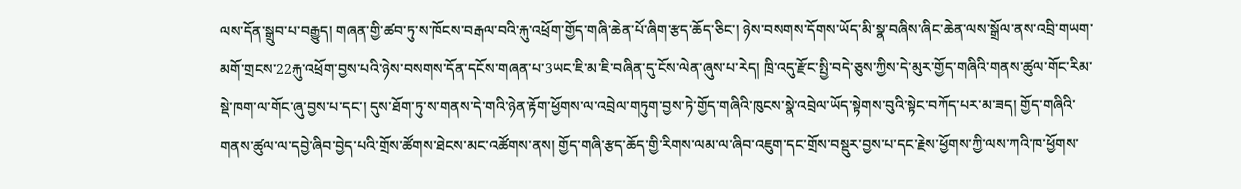ལས་དོན་སྒྲུབ་པ་བརྒྱུད། གཞན་གྱི་ཚབ་ཏུ་ས་ཁོངས་བརྒལ་བའི་རྐུ་འཕྲོག་གྱོད་གཞི་ཆེན་པོ་ཞིག་རྩད་ཆོད་ཅིང་། ཉེས་བསགས་དོགས་ཡོད་མི་སྣ་བཞིས་ཞིང་ཆེན་ལས་སྒྲོལ་ནས་འབྲི་གཡག་མགོ་གྲངས་22རྐུ་འཕྲོག་བྱས་པའི་ཉེས་བསགས་དོན་དངོས་གཞན་པ་3ཡང་ཇི་མ་ཇི་བཞིན་དུ་ངོས་ལེན་ཞུས་པ་རེད། ཁྲི་འདུ་རྫོང་སྤྱི་བདེ་ཅུས་ཀྱིས་དེ་མུར་གྱོད་གཞིའི་གནས་ཚུལ་གོང་རིམ་སྡེ་ཁག་ལ་གོང་ཞུ་བྱས་པ་དང་། དུས་ཐོག་ཏུ་ས་གནས་དེ་གའི་ཉེན་རྟོག་ཕྱོགས་ལ་འབྲེལ་གཏུག་བྱས་ཏེ་གྱོད་གཞིའི་ཁུངས་སྣེ་འབྲེལ་ཡོད་སྟེགས་བུའི་སྟེང་བཀོད་པར་མ་ཟད། གྱོད་གཞིའི་གནས་ཚུལ་ལ་དབྱེ་ཞིབ་བྱེད་པའི་གྲོས་ཚོགས་ཐེངས་མང་འཚོགས་ནས། གྱོད་གཞི་རྩད་ཆོད་གྱི་རིགས་ལམ་ལ་ཞིབ་འཇུག་དང་གྲོས་བསྡུར་བྱས་པ་དང་རྗེས་ཕྱོགས་ཀྱི་ལས་ཀའི་ཁ་ཕྱོགས་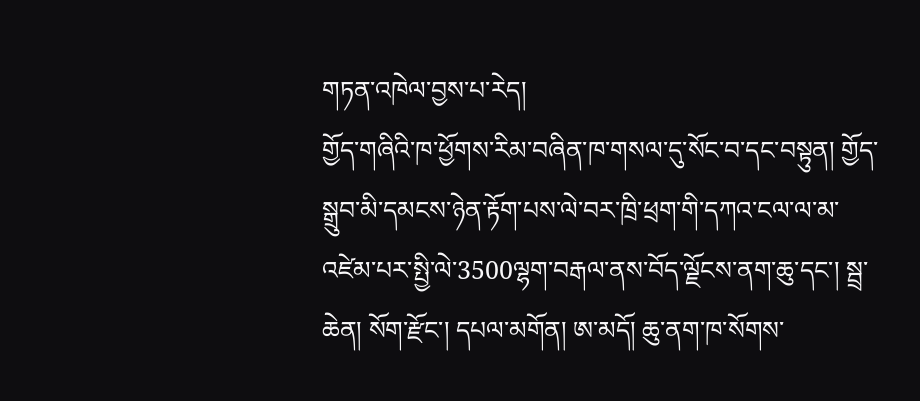གཏན་འཁེལ་བྱས་པ་རེད།
གྱོད་གཞིའི་ཁ་ཕྱོགས་རིམ་བཞིན་ཁ་གསལ་དུ་སོང་བ་དང་བསྟུན། གྱོད་སྒྲུབ་མི་དམངས་ཉེན་རྟོག་པས་ལེ་བར་ཁྲི་ཕྲག་གི་དཀའ་ངལ་ལ་མ་འཛེམ་པར་སྤྱི་ལེ་3500ལྷག་བརྒལ་ནས་བོད་ལྗོངས་ནག་ཆུ་དང་། སྦྲ་ཆེན། སོག་རྫོང་། དཔལ་མགོན། ཨ་མདོ། ཆུ་ནག་ཁ་སོགས་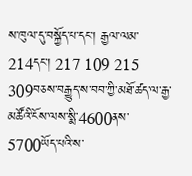ས་ཁུལ་དུ་བསྐྱོད་པ་དང་། རྒྱལ་ལམ་214དང་། 217 109 215 309བཅས་བརྒྱུད་ས་བབ་ཀྱི་མཐོ་ཚད་ལ་རྒྱ་མཚོའི་ངོས་ལས་སྨི་4600ནས་5700ཡོད་པའི་ས་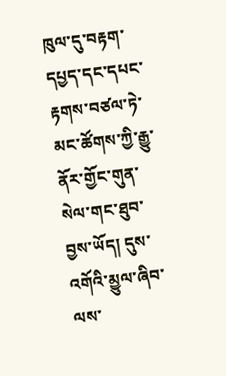ཁུལ་དུ་བརྟག་དཔྱད་དང་དཔང་རྟགས་བཙལ་ཏེ་མང་ཚོགས་ཀྱི་རྒྱུ་ནོར་གྱོང་གུན་སེལ་གང་ཐུབ་བྱས་ཡོད། དུས་འགོའི་མྱུལ་ཞིབ་ལས་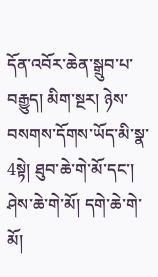དོན་འབོར་ཆེན་སྒྲུབ་པ་བརྒྱུད། མིག་སྔར། ཉེས་བསགས་དོགས་ཡོད་མི་སྣ་4སྟེ། ཐུབ་ཆེ་གེ་མོ་དང་། ཤེས་ཆེ་གེ་མོ། དགེ་ཆེ་གེ་མོ།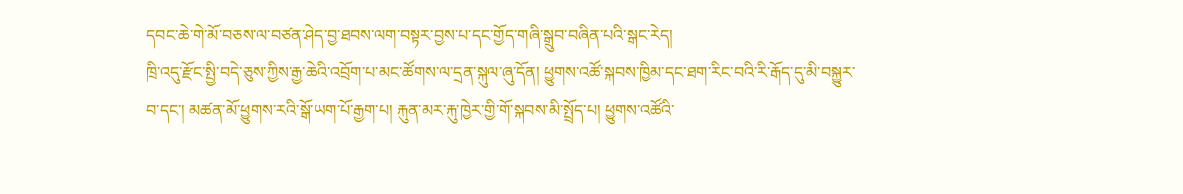དབང་ཆེ་གེ་མོ་བཅས་ལ་བཙན་ཤེད་བྱ་ཐབས་ལག་བསྟར་བྱས་པ་དང་གྱོད་གཞི་སྒྲུབ་བཞིན་པའི་སྒང་རེད།
ཁྲི་འདུ་རྫོང་སྤྱི་བདེ་ཅུས་ཀྱིས་རྒྱ་ཆེའི་འབྲོག་པ་མང་ཚོགས་ལ་དྲན་སྐུལ་ཞུ་དོན། ཕྱུགས་འཚོ་སྐབས་ཁྱིམ་དང་ཐག་རིང་བའི་རི་རྒོད་དུ་མི་བསྐྱུར་བ་དང་། མཚན་མོ་ཕྱུགས་རའི་སྒོ་ཡག་པོ་རྒྱག་པ། རྐུན་མར་རྐུ་ཁྱེར་གྱི་གོ་སྐབས་མི་སྤྲོད་པ། ཕྱུགས་འཚོའི་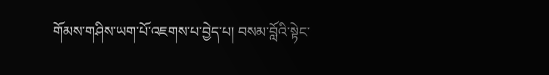གོམས་གཤིས་ཡག་པོ་འཇགས་པ་བྱེད་པ། བསམ་བློའི་སྟེང་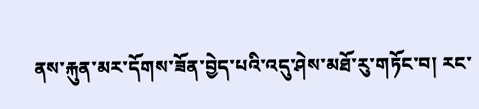ནས་རྐུན་མར་དོགས་ཟོན་བྱེད་པའི་འདུ་ཤེས་མཐོ་རུ་གཏོང་བ། རང་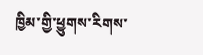ཁྱིམ་གྱི་ཕྱུགས་རིགས་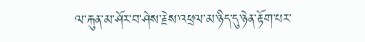ལ་རྐུན་མ་ཤོར་བ་ཤེས་རྗེས་འཕྲལ་མ་ཉིད་དུ་ཉེན་རྟོག་པར་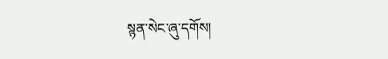སྙན་སེང་ཞུ་དགོས།